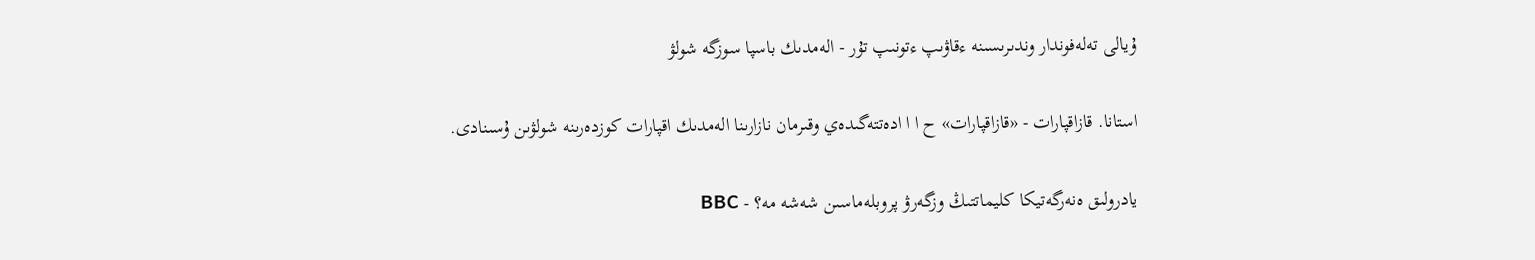ۇيالى تەلەفوندار وندىرىسىنە ءقاۋىپ ءتونىپ تۇر - الەمدىك باسپا سوزگە شولۋ

استانا. قازاقپارات - «قازاقپارات» ح ا ا ادەتتەگىدەي وقىرمان نازارىنا الەمدىك اقپارات كوزدەرىنە شولۋىن ۇسىنادى.

يادرولىق ەنەرگەتيكا كليماتتىڭ وزگەرۋ پروبلەماسىن شەشە مە؟ - ВВС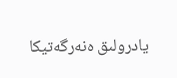يادرولىق ەنەرگەتيكا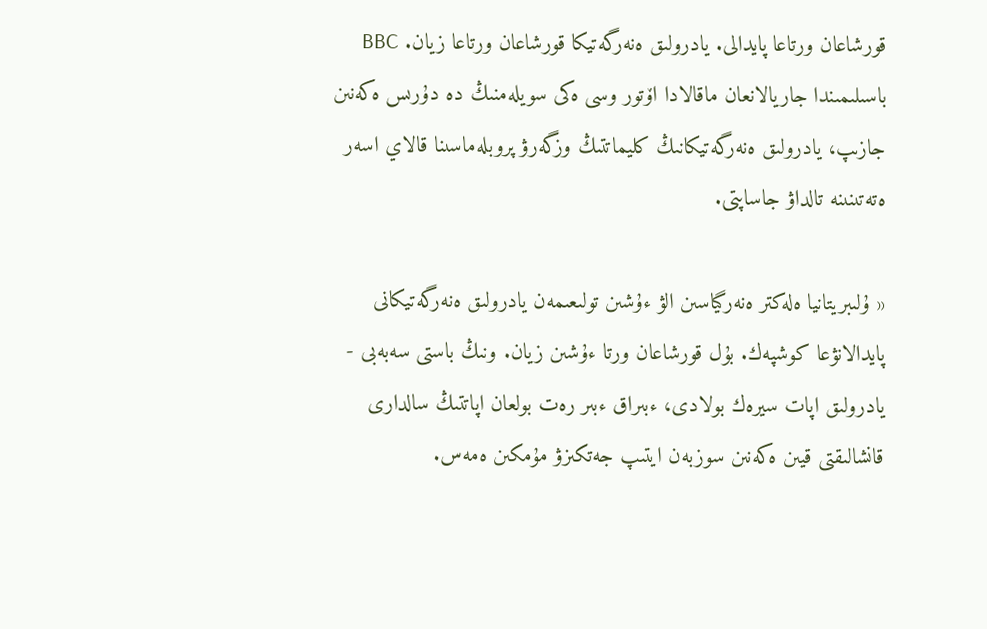قورشاعان ورتاعا پايدالى. يادرولىق ەنەرگەتيكا قورشاعان ورتاعا زيان. ВВС باسىلىمىندا جاريالانعان ماقالادا اۆتور وسى ەكى سويلەمنىڭ دە دۇرىس ەكەنىن جازىپ، يادرولىق ەنەرگەتيكانىڭ كليماتتىڭ وزگەرۋ پروبلەماسىنا قالاي اسەر ەتەتىنىنە تالداۋ جاساپتى.

« ۇلىبريتانيا ەلەكتر ەنەرگياسىن الۋ ءۇشىن تولىعىمەن يادرولىق ەنەرگەتيكانى پايدالانۋعا كوشپەك. بۇل قورشاعان ورتا ءۇشىن زيان. ونىڭ باستى سەبەبى - يادرولىق اپات سيرەك بولادى، ءبىراق ءبىر رەت بولعان اپاتتىڭ سالدارى قانشالىقتى قيىن ەكەنىن سوزبەن ايتىپ جەتكىزۋ مۇمكىن ەمەس.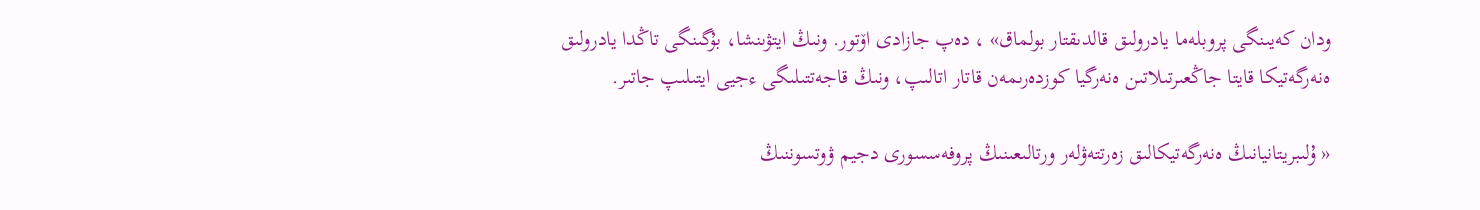ودان كەيىنگى پروبلەما يادرولىق قالدىقتار بولماق» ، دەپ جازادى اۆتور. ونىڭ ايتۋىنشا، بۇگىنگى تاڭدا يادرولىق ەنەرگەتيكا قايتا جاڭعىرتىلاتىن ەنەرگيا كوزدەرىمەن قاتار اتالىپ، ونىڭ قاجەتتىلىگى ءجيى ايتىلىپ جاتىر.

« ۇلىبريتانيانىڭ ەنەرگەتيكالىق زەرتتەۋلەر ورتالىعىنىڭ پروفەسسورى دجيم ۋوتسوننىڭ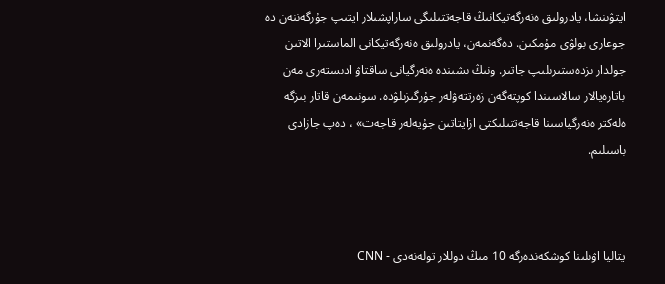ايتۋىنشا، يادرولىق ەنەرگەتيكانىڭ قاجەتتىلىگى ساراپشىلار ايتىپ جۇرگەننەن دە جوعارى بولۋى مۇمكىن. دەگەنمەن، يادرولىق ەنەرگەتيكانى الماستىرا الاتىن جولدار ىزدەستىرىلىپ جاتىر. ونىڭ ىشىندە ەنەرگيانى ساقتاۋ ادىستەرى مەن باتارەيالار سالاسىندا كوپتەگەن زەرتتەۋلەر جۇرگىزىلۋدە. سونىمەن قاتار بىزگە ەلەكتر ەنەرگياسىنا قاجەتتىلىكتى ازايتاتىن جۇيەلەر قاجەت» ، دەپ جازادى باسىلىم.



يتاليا اۋىلىنا كوشكەندەرگە 10 مىڭ دوللار تولەنەدى - CNN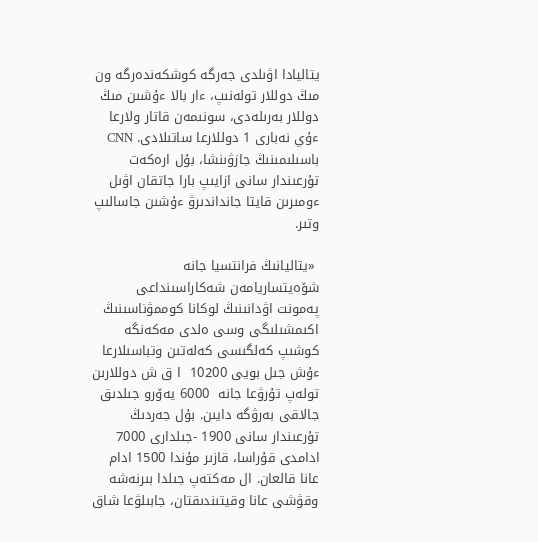يتاليادا اۋىلدى جەرگە كوشكەندەرگە ون مىڭ دوللار تولەنىپ، ءار بالا ءۇشىن مىڭ دوللار بەرىلەدى، سونىمەن قاتار ولارعا ءۇي نەبارى 1 دوللارعا ساتىلادى. CNN باسىلىمىنىڭ جازۋىنشا، بۇل ارەكەت تۇرعىندار سانى ازايىپ بارا جاتقان اۋىل ءومىرىن قايتا جانداندىرۋ ءۇشىن جاسالىپ وتىر.

 «يتاليانىڭ فرانتسيا جانە شۆەيتساريامەن شەكاراسىنداعى پەمونت اۋدانىنىڭ لوكانا كوممۋناسىنىڭ اكىمشىلىگى وسى ەلدى مەكەنگە كوشىپ كەلگىسى كەلەتىن وتباسىلارعا ءۇش جىل بويى 10200  ا ق ش دوللارىن تولەپ تۇرۋعا جانە  6000 يەۆرو جىلدىق جالاقى بەرۋگە دايىن. بۇل جەردىڭ تۇرعىندار سانى 1900 -جىلدارى 7000 ادامدى قۇراسا، قازىر مۇندا 1500 ادام عانا قالعان. ال مەكتەپ جىلدا بىرنەشە وقۋشى عانا وقيتىندىقتان، جابىلۋعا شاق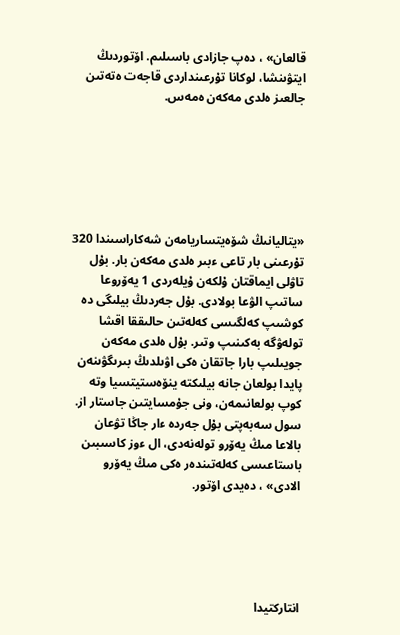قالعان» ، دەپ جازادى باسىلىم. اۆتوردىڭ ايتۋىنشا، لوكانا تۇرعىنداردى قاجەت ەتەتىن جالعىز ەلدى مەكەن ەمەس.






«يتاليانىڭ شۆەيتساريامەن شەكاراسىندا 320 تۇرعىنى بار تاعى ءبىر ەلدى مەكەن بار. بۇل تاۋلى ايماقتان ۇلكەن ۇيلەردى 1 يەۆروعا ساتىپ الۋعا بولادى. بۇل جەردىڭ بيلىگى دە كوشىپ كەلگىسى كەلەتىن حالىققا اقشا تولەۋگە بەكىنىپ وتىر. بۇل ەلدى مەكەن جويىلىپ بارا جاتقان ەكى اۋىلدىڭ بىرىگۋىنەن پايدا بولعان جانە بيلىكتە ينۆەستيتسيا وتە كوپ بولعانىمەن، ونى جۇمسايتىن جاستار از. سول سەبەپتى بۇل جەردە ءار جاڭا تۋعان بالاعا مىڭ يەۆرو تولەنەدى، ال ءوز كاسىبىن باستاعىسى كەلەتىندەر ەكى مىڭ يەۆرو الادى» ، دەيدى اۆتور.





انتاركتيدا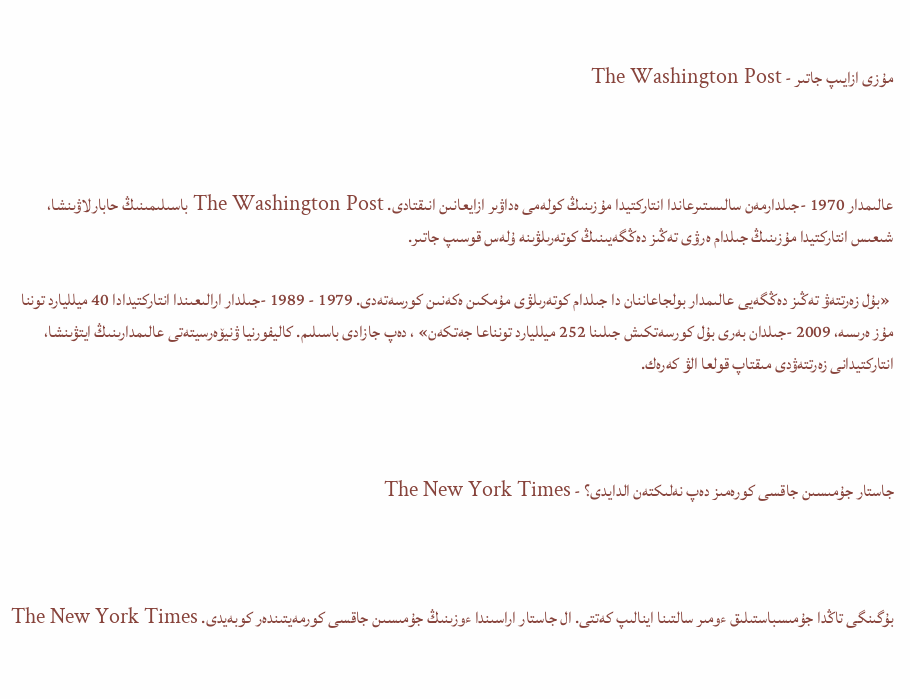مۇزى ازايىپ جاتىر - The Washington Post



عالىمدار 1970 -جىلدارمەن سالىستىرعاندا انتاركتيدا مۇزىنىڭ كولەمى ەداۋىر ازايعانىن انىقتادى. The Washington Post باسىلىمىنىڭ حابارلاۋىنشا، شىعىس انتاركتيدا مۇزىنىڭ جىلدام ەرۋى تەڭىز دەڭگەيىنىڭ كوتەرىلۋىنە ۇلەس قوسىپ جاتىر.

 «بۇل زەرتتەۋ تەڭىز دەڭگەيى عالىمدار بولجاعاننان دا جىلدام كوتەرىلۋى مۇمكىن ەكەنىن كورسەتەدى. 1979 - 1989 -جىلدار ارالىعىندا انتاركتيدادا 40 ميلليارد توننا مۇز ەرىسە، 2009 -جىلدان بەرى بۇل كورسەتكىش جىلىنا 252 ميلليارد تونناعا جەتكەن» ، دەپ جازادى باسىلىم. كاليفورنيا ۋنيۆەرسيتەتى عالىمدارىنىڭ ايتۋىنشا، انتاركتيدانى زەرتتەۋدى مىقتاپ قولعا الۋ كەرەك.



جاستار جۇمىسىن جاقسى كورەمىز دەپ نەلىكتەن الدايدى؟ - The New York Times



بۇگىنگى تاڭدا جۇمىسباستىلىق ءومىر سالتىنا اينالىپ كەتتى. ال جاستار اراسىندا ءوزىنىڭ جۇمىسىن جاقسى كورمەيتىندەر كوبەيدى. The New York Times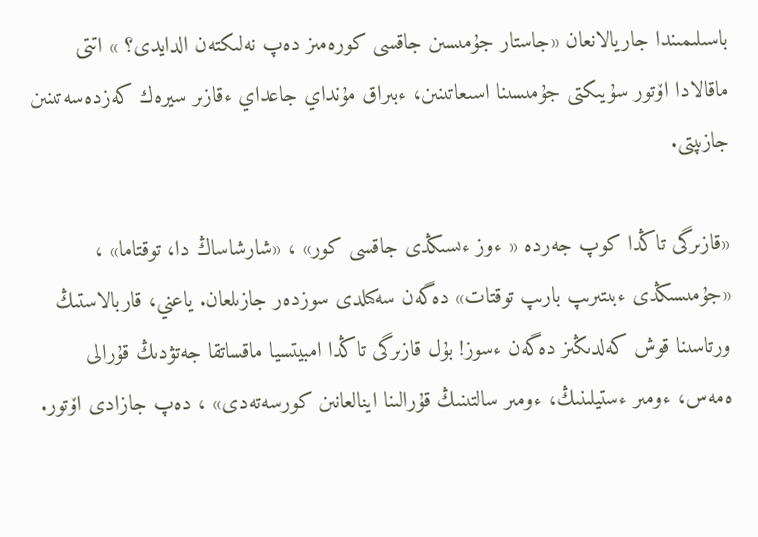باسىلىمىندا جاريالانعان «جاستار جۇمىسىن جاقسى كورەمىز دەپ نەلىكتەن الدايدى؟ » اتتى ماقالادا اۆتور سۇيىكتى جۇمىسىنا اسىعاتىنىن، ءبىراق مۇنداي جاعداي ءقازىر سيرەك كەزدەسەتىنىن جازىپتى.

«قازىرگى تاڭدا كوپ جەردە « ءوز ءىسىڭدى جاقسى كور» ، «شارشاساڭ دا، توقتاما» ، «جۇمىسىڭدى ءبىتىرىپ بارىپ توقتات» دەگەن سەكىلدى سوزدەر جازىلعان. ياعني، قاربالاستىڭ ورتاسىنا قوش كەلدىڭىز دەگەن ءسوز! بۇل قازىرگى تاڭدا امبيتسيا ماقساتقا جەتۋدىڭ قۇرالى ەمەس، ءومىر ءستيلىنىڭ، ءومىر سالتىنىڭ قۇرالىنا اينالعانىن كورسەتەدى» ، دەپ جازادى اۆتور.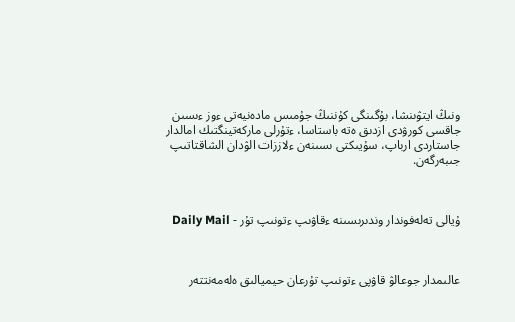ونىڭ ايتۋىنشا، بۇگىنگى كۇننىڭ جۇمىس مادەنيەتى ءوز ءىسىن جاقسى كورۋدى ازدىق ەتە باستاسا، ءتۇرلى ماركەتينگتىك امالدار جاستاردى ارباپ، سۇيىكتى ىسىنەن ءلاززات الۋدان الشاقتاتىپ جىبەرگەن.



ۇيالى تەلەفوندار وندىرىسىنە ءقاۋىپ ءتونىپ تۇر - Daily Mail



عالىمدار جوعالۋ قاۋپى ءتونىپ تۇرعان حيميالىق ەلەمەنتتەر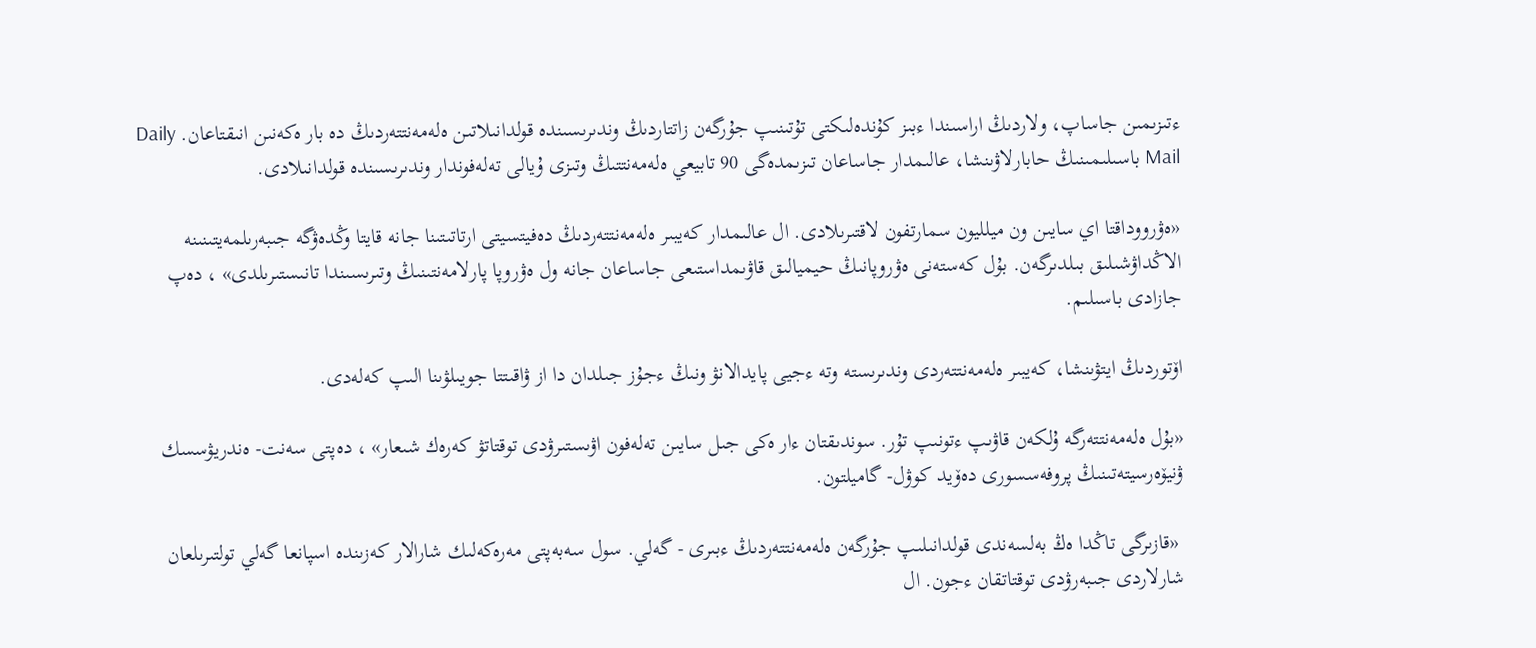ءتىزىمىن جاساپ، ولاردىڭ اراسىندا ءبىز كۇندەلىكتى تۇتىنىپ جۇرگەن زاتتاردىڭ وندىرىسىندە قولدانىلاتىن ەلەمەنتتەردىڭ دە بار ەكەنىن انىقتاعان. Daily Mail باسىلىمىنىڭ حابارلاۋىنشا، عالىمدار جاساعان تىزىمدەگى 90 تابيعي ەلەمەنتتىڭ وتىزى ۇيالى تەلەفوندار وندىرىسىندە قولدانىلادى.

«ەۋرووداقتا اي سايىن ون ميلليون سمارتفون لاقتىرىلادى. ال عالىمدار كەيبىر ەلەمەنتتەردىڭ دەفيتسيتى ارتاتىتىنا جانە قايتا وڭدەۋگە جىبەرىلمەيتىنىنە الاڭداۋشىلىق بىلدىرگەن. بۇل كەستەنى ەۋروپانىڭ حيميالىق قاۋىمداستىعى جاساعان جانە ول ەۋروپا پارلامەنتىنىڭ وتىرىسىندا تانىستىرىلدى» ، دەپ جازادى باسىلىم.

اۆتوردىڭ ايتۋىنشا، كەيبىر ەلەمەنتتەردى وندىرىستە وتە ءجيى پايدالانۋ ونىڭ ءجۇز جىلدان دا از ۋاقىتتا جويىلۋىنا الىپ كەلەدى.

«بۇل ەلەمەنتتەرگە ۇلكەن قاۋىپ ءتونىپ تۇر. سوندىقتان ءار ەكى جىل سايىن تەلەفون اۋىستىرۋدى توقتاتۋ كەرەك شىعار» ، دەپتى سەنت- ەندريۋسسك ۋنيۆەرسيتەتىنىڭ پروفەسسورى دەۆيد كوۋل- گاميلتون.

 «قازىرگى تاڭدا ەڭ بەلسەندى قولدانىلىپ جۇرگەن ەلەمەنتتەردىڭ ءبىرى - گەلي. سول سەبەپتى مەرەكەلىك شارالار كەزىندە اسپانعا گەلي تولتىرىلعان شارلاردى جىبەرۋدى توقتاتقان ءجون. ال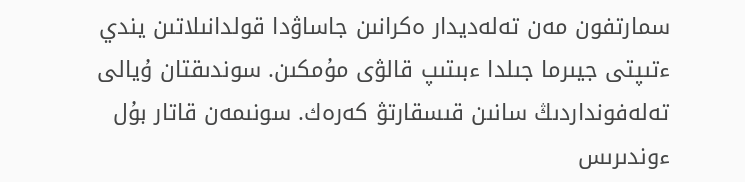سمارتفون مەن تەلەديدار ەكرانىن جاساۋدا قولدانىلاتىن يندي ءتىپتى جيىرما جىلدا ءبىتىپ قالۋى مۇمكىن. سوندىقتان ۇيالى تەلەفونداردىڭ سانىن قىسقارتۋ كەرەك. سونىمەن قاتار بۇل ءوندىرىس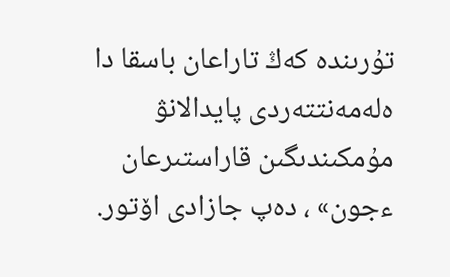تۇرىندە كەڭ تاراعان باسقا دا ەلەمەنتتەردى پايدالانۋ مۇمكىندىگىن قاراستىرعان ءجون» ، دەپ جازادى اۆتور.